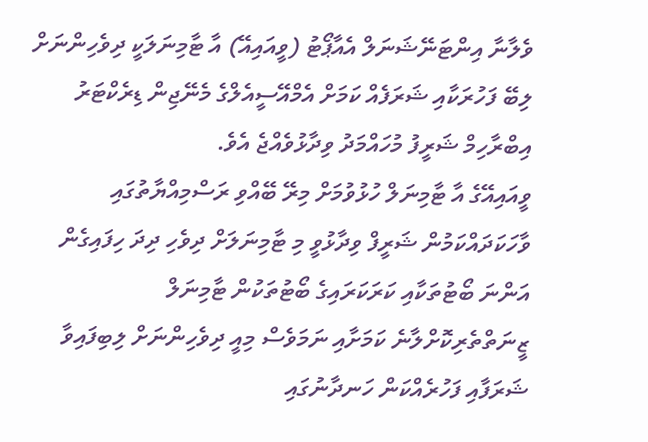ވެލާނާ އިންޓަނޭޝަނަލް އެއާޕޯޓު (ވީއައިއޭ) އާ ޓާމިނަލަކީ ދިވެހިންނަށް ލިބޭ ފަހުރަކާއި ޝަރަފެއް ކަމަށް އެމްއޭސީއެލްގެ މެނޭޖިން ޑިރެކްޓަރު އިބްރާހިމް ޝަރީފު މުހައްމަދު ވިދާޅުވެއްޖެ އެވެ.
ވީއައިއޭގެ އާ ޓާމިނަލް ހުޅުވުމަށް މިރޭ ބޭއްވި ރަސްމިއްޔާތުގައި ވާހަކަދައްކަމުން ޝަރީފް ވިދާޅުވީ މި ޓާމިނަލަށް ދިވެހި ދިދަ ހިފައިގެން އަންނަ ބޯޓުތަކާއި ކަރަކަރައިގެ ބޯޓުތަކުން ޓާމިނަލް ޒީނަތްތެރިކޮށްލާނެ ކަމަށާއި ނަމަވެސް މިއީ ދިވެހިންނަށް ލިބިފައިވާ ޝަރަފާއި ފަހުރެއްކަން ހަނދާނުގައި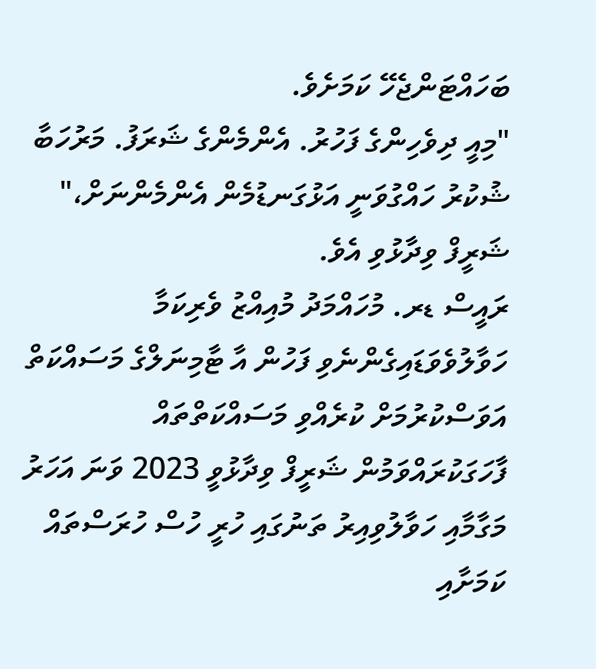ބަހައްޓަންޖެހޭ ކަމަށެވެ.
"މިއީ ދިވެހިންގެ ފަހުރު. އެންމެންގެ ޝަރަފު. މަރުހަބާ ޝުކުރު ހައްގުވަނީ އަޅުގަނޑުމެން އެންމެންނަށް،" ޝަރީފް ވިދާޅުވި އެވެ.
ރައީސް ޑރ. މުހައްމަދު މުއިއްޒު ވެރިކަމާ ހަވާލުވެވަޑައިގެންނެވި ފަހުން އާ ޓާމިނަލްގެ މަސައްކަތް އަވަސްކުރުމަށް ކުރެއްވި މަސައްކަތްތައް ފާހަގަކުރައްވަމުން ޝަރީފް ވިދާޅުވީ 2023 ވަނަ އަހަރު މަގާމާއި ހަވާލުވިއިރު ތަނުގައި ހުރީ ހުސް ހުރަސްތައް ކަމަށާއި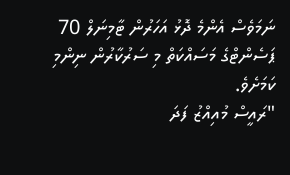ނަމަވެސް އެންމެ ދޮޅު އަހަރުން ޓާމިނަލް 70 ޕަސެންޓްގެ މަސައްކަތް މި ސަރުކާރުން ނިންމި ކަމަށެވެ.
"ރައީސް މުއިއްޒު ފަދަ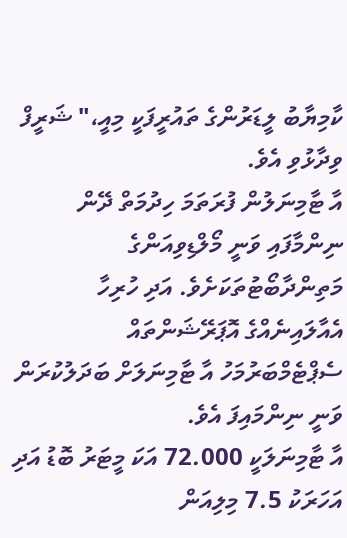ކާމިޔާބު ލީޑަރުންގެ ތައުރީފަކީ މިއީ،" ޝަރީފް ވިދާޅުވި އެވެ.
އާ ޓާމިނަލުން ފުރަތަމަ ހިދުމަތް ދޭން ނިންމާފައި ވަނީ މޯލްޑިވިއަންގެ މަތިންދާބޯޓުތަކަށެވެ. އަދި ހުރިހާ އެއާލައިނެއްގެ އޮޕަރޭޝަންތައް ސެޕްޓެމްބަރުމަހު އާ ޓާމިނަލަށް ބަދަލުކުރަން ވަނީ ނިންމައިފަ އެވެ.
އާ ޓާމިނަލަކީ 72.000 އަކަ މީޓަރު ބޮޑު އަދި އަހަރަކު 7.5 މިލިއަން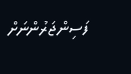ފަސިންޖަރުންނަށް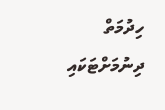ހިދުމަތް ދިނުމަށްޓަކައި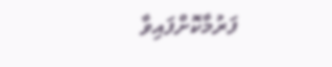ފަރުމާކޮށްފައިވާ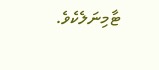ޓާމިނަލެކެވެ.